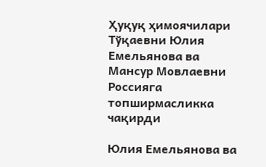Ҳуқуқ ҳимоячилари Тўқаевни Юлия Емельянова ва Мансур Мовлаевни Россияга топширмасликка чақирди

Юлия Емельянова ва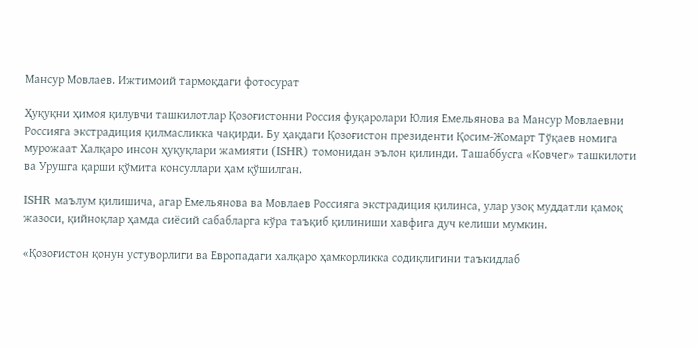Мансур Мовлаев. Ижтимоий тармоқдаги фотосурат

Ҳуқуқни ҳимоя қилувчи ташкилотлар Қозоғистонни Россия фуқаролари Юлия Емельянова ва Мансур Мовлаевни Россияга экстрадиция қилмасликка чақирди. Бу ҳақдаги Қозоғистон президенти Қосим-Жомарт Тўқаев номига мурожаат Халқаро инсон ҳуқуқлари жамияти (ISHR) томонидан эълон қилинди. Ташаббусга «Ковчег» ташкилоти ва Урушга қарши қўмита консуллари ҳам қўшилган.

ISHR маълум қилишича, агар Емельянова ва Мовлаев Россияга экстрадиция қилинса, улар узоқ муддатли қамоқ жазоси, қийноқлар ҳамда сиёсий сабабларга кўра таъқиб қилиниши хавфига дуч келиши мумкин.

«Қозоғистон қонун устуворлиги ва Европадаги халқаро ҳамкорликка содиқлигини таъкидлаб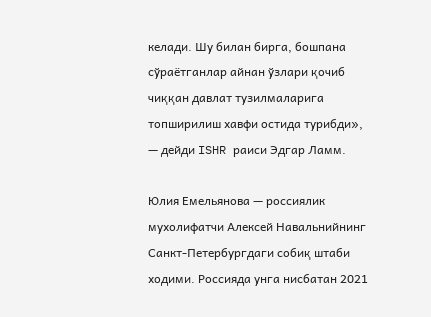келади. Шу билан бирга, бошпана сўраётганлар айнан ўзлари қочиб чиққан давлат тузилмаларига топширилиш хавфи остида турибди», — дейди ISHR раиси Эдгар Ламм.

Юлия Емельянова — россиялик мухолифатчи Алексей Навальнийнинг Санкт-Петербургдаги собиқ штаби ходими. Россияда унга нисбатан 2021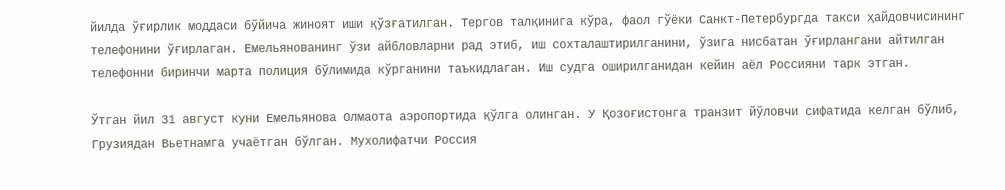йилда ўғирлик моддаси бўйича жиноят иши қўзғатилган. Тергов талқинига кўра, фаол гўёки Санкт-Петербургда такси ҳайдовчисининг телефонини ўғирлаган. Емельянованинг ўзи айбловларни рад этиб, иш сохталаштирилганини, ўзига нисбатан ўғирлангани айтилган телефонни биринчи марта полиция бўлимида кўрганини таъкидлаган. Иш судга оширилганидан кейин аёл Россияни тарк этган.

Ўтган йил 31 август куни Емельянова Олмаота аэропортида қўлга олинган. У Қозоғистонга транзит йўловчи сифатида келган бўлиб, Грузиядан Вьетнамга учаётган бўлган. Мухолифатчи Россия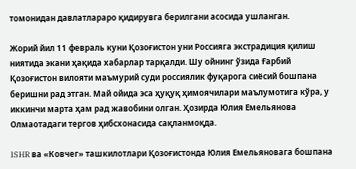томонидан давлатлараро қидирувга берилгани асосида ушланган.

Жорий йил 11 февраль куни Қозоғистон уни Россияга экстрадиция қилиш ниятида экани ҳақида хабарлар тарқалди. Шу ойнинг ўзида Ғарбий Қозоғистон вилояти маъмурий суди россиялик фуқарога сиёсий бошпана беришни рад этган. Май ойида эса ҳуқуқ ҳимоячилари маълумотига кўра, у иккинчи марта ҳам рад жавобини олган. Ҳозирда Юлия Емельянова Олмаотадаги тергов ҳибсхонасида сақланмоқда.

ISHR ва «Ковчег» ташкилотлари Қозоғистонда Юлия Емельяновага бошпана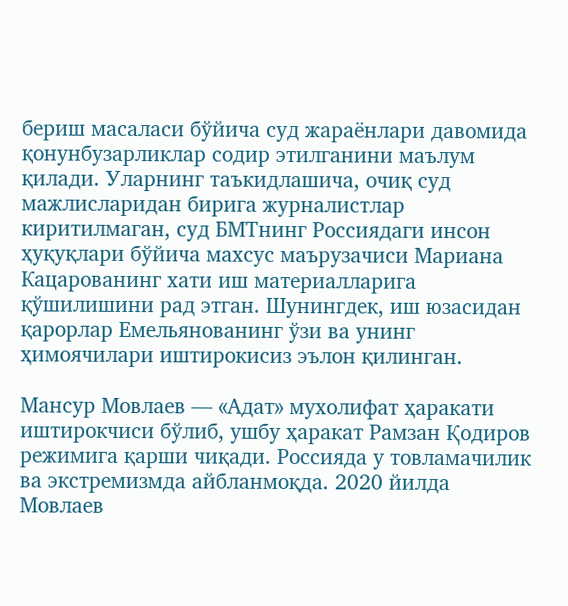бериш масаласи бўйича суд жараёнлари давомида қонунбузарликлар содир этилганини маълум қилади. Уларнинг таъкидлашича, очиқ суд мажлисларидан бирига журналистлар киритилмаган, суд БМТнинг Россиядаги инсон ҳуқуқлари бўйича махсус маърузачиси Мариана Кацарованинг хати иш материалларига қўшилишини рад этган. Шунингдек, иш юзасидан қарорлар Емельянованинг ўзи ва унинг ҳимоячилари иштирокисиз эълон қилинган.

Мансур Мовлаев — «Адат» мухолифат ҳаракати иштирокчиси бўлиб, ушбу ҳаракат Рамзан Қодиров режимига қарши чиқади. Россияда у товламачилик ва экстремизмда айбланмоқда. 2020 йилда Мовлаев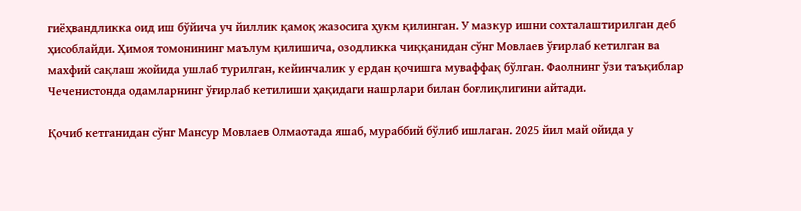гиёҳвандликка оид иш бўйича уч йиллик қамоқ жазосига ҳукм қилинган. У мазкур ишни сохталаштирилган деб ҳисоблайди. Ҳимоя томонининг маълум қилишича, озодликка чиққанидан сўнг Мовлаев ўғирлаб кетилган ва махфий сақлаш жойида ушлаб турилган, кейинчалик у ердан қочишга муваффақ бўлган. Фаолнинг ўзи таъқиблар Чеченистонда одамларнинг ўғирлаб кетилиши ҳақидаги нашрлари билан боғлиқлигини айтади.

Қочиб кетганидан сўнг Мансур Мовлаев Олмаотада яшаб, мураббий бўлиб ишлаган. 2025 йил май ойида у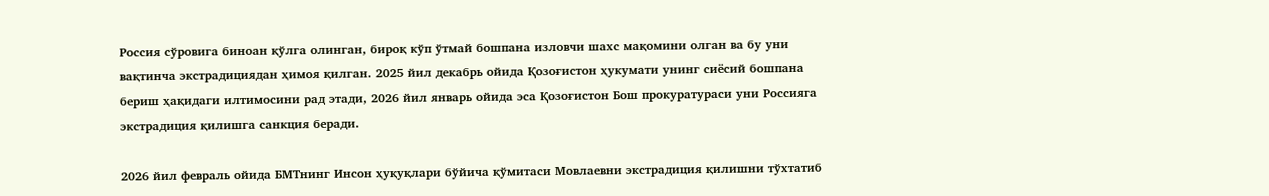Россия сўровига биноан қўлга олинган, бироқ кўп ўтмай бошпана изловчи шахс мақомини олган ва бу уни вақтинча экстрадициядан ҳимоя қилган. 2025 йил декабрь ойида Қозоғистон ҳукумати унинг сиёсий бошпана бериш ҳақидаги илтимосини рад этади, 2026 йил январь ойида эса Қозоғистон Бош прокуратураси уни Россияга экстрадиция қилишга санкция беради.

2026 йил февраль ойида БМТнинг Инсон ҳуқуқлари бўйича қўмитаси Мовлаевни экстрадиция қилишни тўхтатиб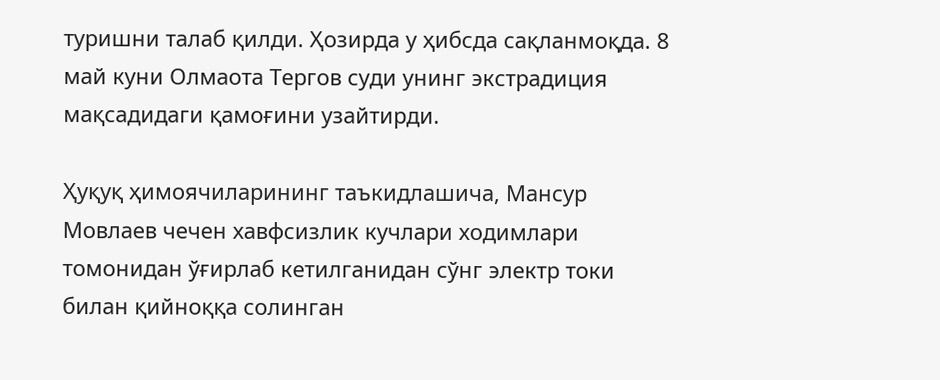туришни талаб қилди. Ҳозирда у ҳибсда сақланмоқда. 8 май куни Олмаота Тергов суди унинг экстрадиция мақсадидаги қамоғини узайтирди.

Ҳуқуқ ҳимоячиларининг таъкидлашича, Мансур Мовлаев чечен хавфсизлик кучлари ходимлари томонидан ўғирлаб кетилганидан сўнг электр токи билан қийноққа солинган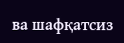ва шафқатсиз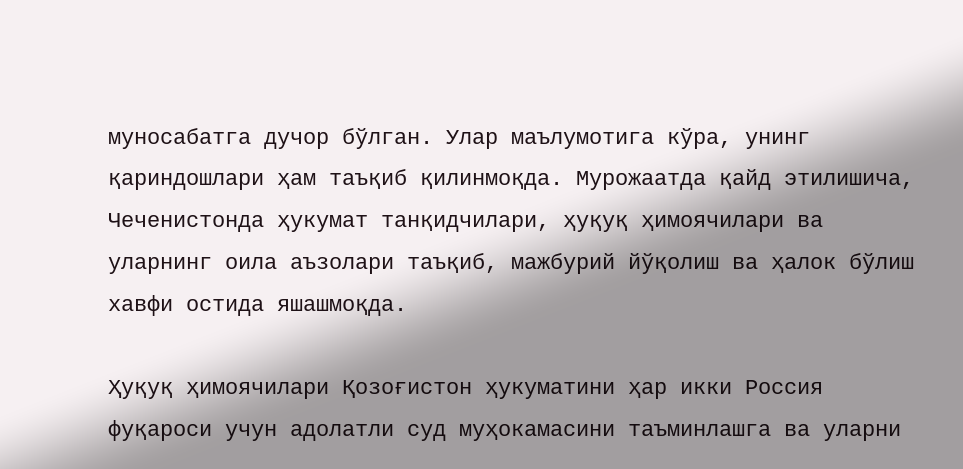муносабатга дучор бўлган. Улар маълумотига кўра, унинг қариндошлари ҳам таъқиб қилинмоқда. Мурожаатда қайд этилишича, Чеченистонда ҳукумат танқидчилари, ҳуқуқ ҳимоячилари ва уларнинг оила аъзолари таъқиб, мажбурий йўқолиш ва ҳалок бўлиш хавфи остида яшашмоқда.

Ҳуқуқ ҳимоячилари Қозоғистон ҳукуматини ҳар икки Россия фуқароси учун адолатли суд муҳокамасини таъминлашга ва уларни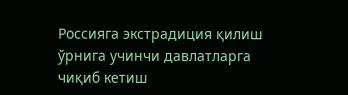Россияга экстрадиция қилиш ўрнига учинчи давлатларга чиқиб кетиш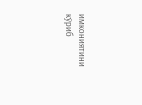имкониятини кўриб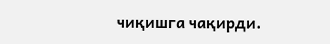чиқишга чақирди.